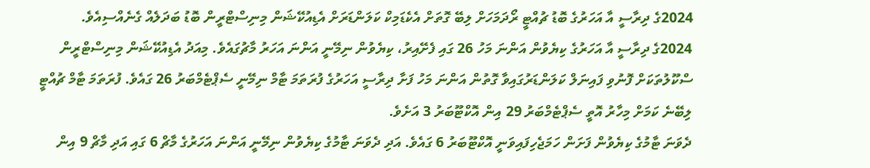2024ގެ ދިރާސީ އާ އަހަރުގެ ބޮޑު ޗުއްޓީ ރޯދަމަހަށް ލިބޭ ގޮތަށް އެކެޑަމިކް ކަލަންޑަރަށް އެޑިއުކޭޝަން މިނިސްޓްރީން ބޮޑު ބަދަލެއް ގެނެއްސިއެވެ.
2024ގެ ދިރާސީ އާ އަހަރުގެ ކިޔެވުން އަންނަ މަހު 26 ގައި ފެށޭއިރު، ކިޔެވުން ނިމޭނީ އަންނަ އަހަރު މާޗުގައެވެ. މިއަދު އެޑިއުކޭޝަން މިނިސްޓްރީން ސްކޫލުތަކަށް ފޮނުވި ފައިނަލް ކަލަންޑަރުގައިވާ ގޮތުން އަންނަ މަހު ފަށާ ދިރާސީ އަހަރުގެ ފުރަތަމަ ޓާމް ނިމޭނީ ސެޕްޓެމްބަރު 26 ގައެވެ. ފުރަތަމަ ޓާމް ޗުއްޓީ ލިބޭނެ ކަމަށް މިހާރު އޮތީ ސެޕްޓެމްބަރު 29 އިން އޮކްޓޫބަރު 3 އަށެވެ.
ދެވަނަ ޓާމުގެ ކިޔެވުން ފަށަން ހަމަޖެހިފައިވަނީ އޮކްޓޫބަރު 6 ގައެވެ. އަދި ދެވަނަ ޓާމުގެ ކިޔެވުން ނިމޭނީ އަންނަ އަހަރުގެ މާޗް 6 ގައި އަދި މާޗް 9 އިން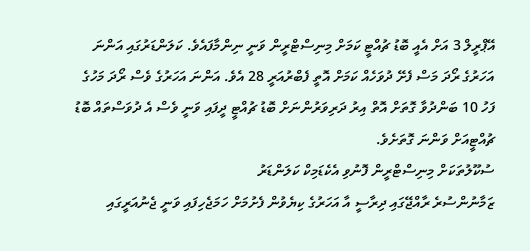އޭޕްރީލް 3 އަށް އެއީ ބޮޑު ޗުއްޓީ ކަމަށް މިނިސްޓްރީން ވަނީ ނިންމާފައެވެ. ކަލަންޑަރުގައި އަންނަ އަހަރުގެ ރޯދަ މަސް ފެށޭ ދުވަހެއް ކަމަށް އޮތީ ފެބްރުއަރީ 28 އެވެ. އަންނަ އަހަރުގެ ވެސް ރޯދަ މަހުގެ ފަހު 10 ބަންދުވާ ގޮތަށް އޮތް އިރު ދަރިވަރުންނަށް ބޮޑު ޗުއްޓީ ދީފައި ވަނީ ވެސް އެ ދުވަސްތައް ބޮޑު ޗުއްޓީއަށް ވަންނަ ގޮތަށެވެ.
ސުކޫލުތަކަށް މިނިސްޓްރީން ފޮނުވި އެކެޑަމިކް ކަލަންޑަރު
ޒަމާނުންސުރެ ރާއްޖޭގައި ދިރާސީ އާ އަހަރުގެ ކިޔެވުން ފެށުމަށް ހަމަޖެހިފައި ވަނީ ޖެނުއަރީގައި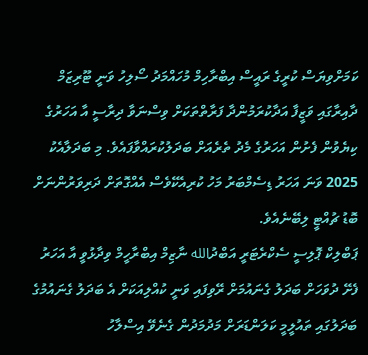ކަމަށްވިޔަސް ކުރީގެ ރައީސް އިބްރާހިމް މުހައްމަދު ސޯލިހު ވަނީ ޓޫރިޒަމް ދާއިރާގައި ވަޒީފާ އަދާކުރަމުންދާ ފަރާތްތަކަށް ވިސްނަވާ ދިރާސީ އާ އަހަރުގެ ކިޔެވުން ފެށުން އަހަރުގެ މެދު ތެރެއަށް ބަދަލުކުރައްވާފައެވެ. މި ބަދަލާއެކު 2025 ވަނަ އަހަރު ޑިސެމްބަރު މަހު ކުރިއެކޭވެސް އެއްގޮތަށް ދަރިވަރުންނަށް ބޮޑު ޗުއްޓީ ލިބޭނެއެވެ.
ޕަބްލިކް ޕޮލިސީ ސެކްރެޓަރީ އަބްދުالله ނާޒިމް އިބްރާހީމް ވިދާޅުވީ އާ އަހަރު ފެށޭ ދުވަހަށް ބަދަލު ގެނައުމަށް ރޭވިފައި ވަނީ ކުއްލިއަކަށް އެ ބަދަލު ގެނައުމުގެ ބަދަލުގައި ތައުލީމީ ކަލަންޑަރަށް މަދުމަދުން ގެނެވޭ އިސްލާހު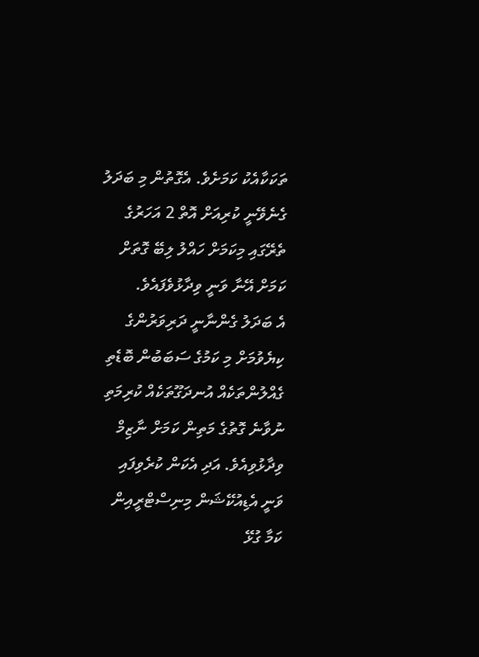ތަކަކާއެކު ކަމަށެވެ. އެގޮތުން މި ބަދަލު ގެނެވޭނީ ކުރިއަށް އޮތް 2 އަހަރުގެ ތެރޭގައި މިކަމަށް ހައްލު ލިބޭ ގޮތަށް ކަމަށް އޭނާ ވަނީ ވިދާޅުވެފައެވެ.
އެ ބަދަލު ގެންނާނީ ދަރިވަރުންގެ ކިޔެވުމަށް މި ކަމުގެ ސަބަބުން ބޮޑެތި ގެއްލުންތަކެއް އުނދަގޫތަކެއް ކުރިމަތި ނުވާނެ ގޮތުގެ މަތިން ކަމަށް ނާޒިމް ވިދާޅުވިއެވެ. އަދި އެކަން ކުރެވިފައި ވަނީ އެޑިއުކޭޝަން މިނިސްޓްރީއިން ކަމާ ގުޅޭ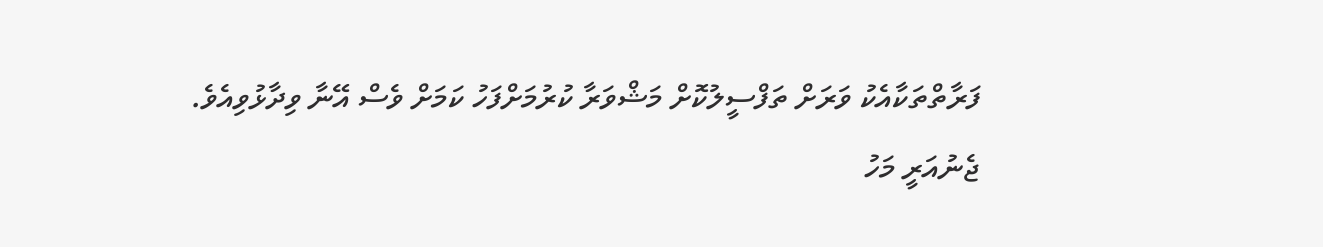ފަރާތްތަކާއެކު ވަރަށް ތަފްސީލުކޮށް މަޝްވަރާ ކުރުމަށްފަހު ކަމަށް ވެސް އޭނާ ވިދާޅުވިއެވެ.
ޖެނުއަރީ މަހު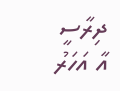ދިރާސީ އާ އަހަރު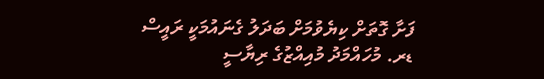ފަށާ ގޮތަށް ކިޔެވުމަށް ބަދަލު ގެނައުމަކީ ރައީސް ޑރ. މުހައްމަދު މުއިއްޒުގެ ރިޔާސީ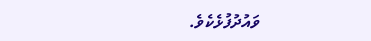ވައުދުފުޅެކެވެ.